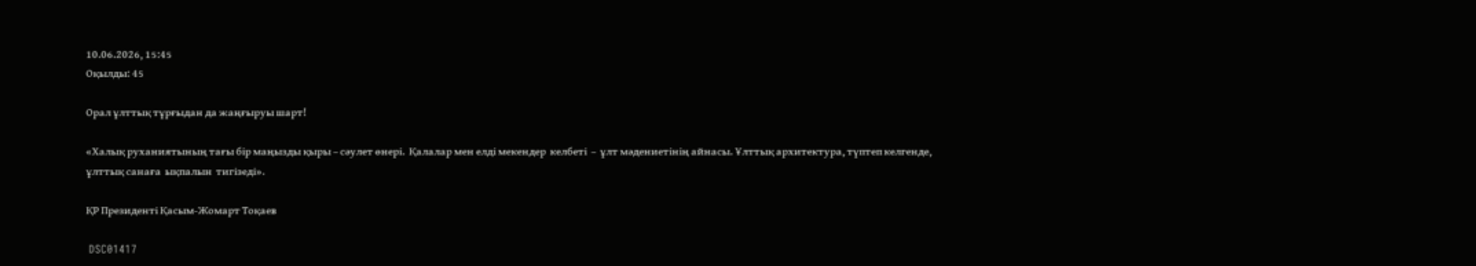10.06.2026, 15:45
Оқылды: 45

Орал ұлттық тұрғыдан да жаңғыруы шарт!

«Халық руханиятының тағы бір маңызды қыры – сәулет өнері.  Қалалар мен елді мекендер  келбеті  –  ұлт мәдениетінің айнасы. Ұлттық архитектура, түптеп келгенде, ұлттық санаға  ықпалын  тигізеді».

ҚР Президенті Қасым-Жомарт Тоқаев

 DSC01417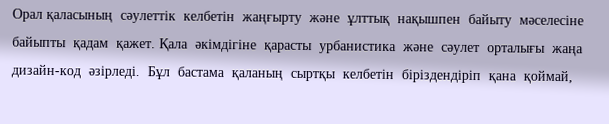Орал қаласының  сәулеттік  келбетін  жаңғырту  және  ұлттық  нақышпен  байыту  мәселесіне  байыпты  қадам  қажет. Қала  әкімдігіне  қарасты  урбанистика  және  сәулет  орталығы  жаңа  дизайн-код  әзірледі.  Бұл  бастама  қаланың  сыртқы  келбетін  біріздендіріп  қана  қоймай,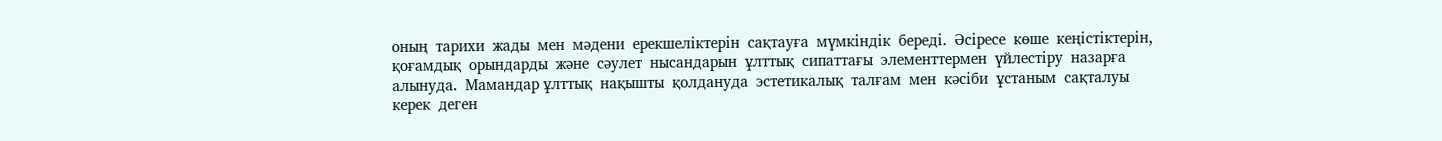оның  тарихи  жады  мен  мәдени  ерекшеліктерін  сақтауға  мүмкіндік  береді.  Әсіресе  көше  кеңістіктерін,  қоғамдық  орындарды  және  сәулет  нысандарын  ұлттық  сипаттағы  элементтермен  үйлестіру  назарға  алынуда.  Мамандар ұлттық  нақышты  қолдануда  эстетикалық  талғам  мен  кәсіби  ұстаным  сақталуы  керек  деген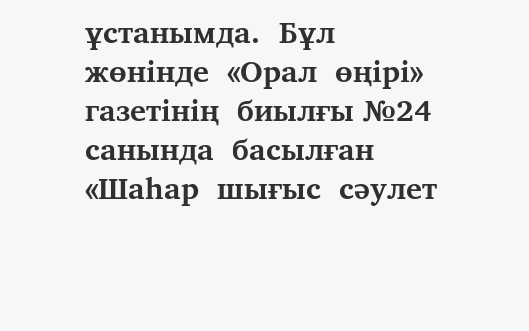ұстанымда.  Бұл  жөнінде  «Орал  өңірі»  газетінің  биылғы №24  санында  басылған  «Шаһар  шығыс  сәулет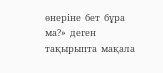өнеріне  бет  бұра  ма?»  деген  тақырыпта  мақала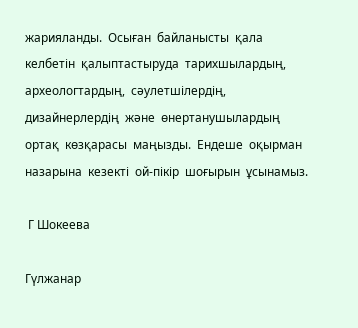жарияланды.  Осыған  байланысты  қала  келбетін  қалыптастыруда  тарихшылардың,  археологтардың,  сәулетшілердің,  дизайнерлердің  және  өнертанушылардың  ортақ  көзқарасы  маңызды.  Ендеше  оқырман  назарына  кезекті  ой-пікір  шоғырын  ұсынамыз.

 Г Шокеева

Гүлжанар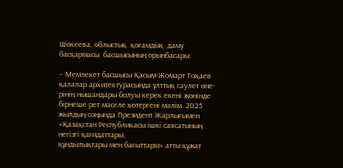Шөкеева, облыстық  қоғамдық  даму  басқармасы  басшысының орынбасары:

– Мемлекет басшысы Қасым-Жомарт Тоқаев қалалар архитектурасында ұлттық сәулет өне-
рінің нышандары болуы керек екені жөнінде бірнеше рет мәселе көтергені мәлім. 2025 жылдың соңында Президент Жарлығымен «Қазақстан Республикасы ішкі саясатының негізгі қағидаттары,
құндылықтары мен бағыттары» атты құжат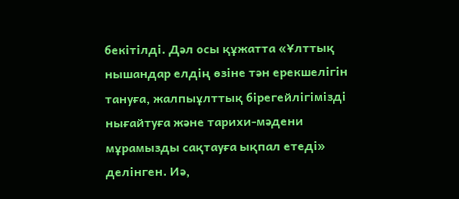бекітілді. Дәл осы құжатта «Ұлттық нышандар елдің өзіне тән ерекшелігін тануға, жалпыұлттық бірегейлігімізді нығайтуға және тарихи-мәдени мұрамызды сақтауға ықпал етеді» делінген. Иә,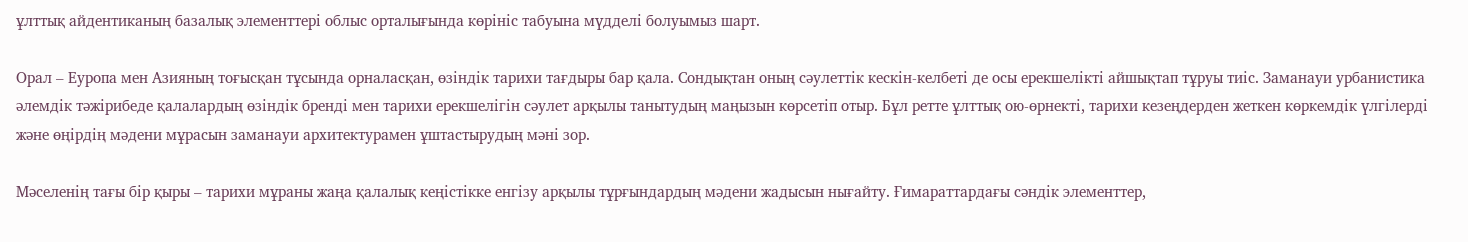ұлттық айдентиканың базалық элементтері облыс орталығында көрініс табуына мүдделі болуымыз шарт.

Орал – Еуропа мен Азияның тоғысқан тұсында орналасқан, өзіндік тарихи тағдыры бар қала. Сондықтан оның сәулеттік кескін-келбеті де осы ерекшелікті айшықтап тұруы тиіс. Заманауи урбанистика әлемдік тәжірибеде қалалардың өзіндік бренді мен тарихи ерекшелігін сәулет арқылы танытудың маңызын көрсетіп отыр. Бұл ретте ұлттық ою-өрнекті, тарихи кезеңдерден жеткен көркемдік үлгілерді және өңірдің мәдени мұрасын заманауи архитектурамен ұштастырудың мәні зор.

Мәселенің тағы бір қыры – тарихи мұраны жаңа қалалық кеңістікке енгізу арқылы тұрғындардың мәдени жадысын нығайту. Ғимараттардағы сәндік элементтер,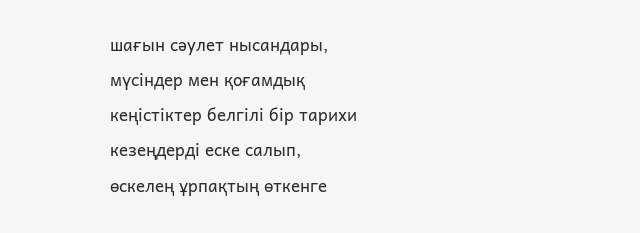шағын сәулет нысандары, мүсіндер мен қоғамдық кеңістіктер белгілі бір тарихи кезеңдерді еске салып, өскелең ұрпақтың өткенге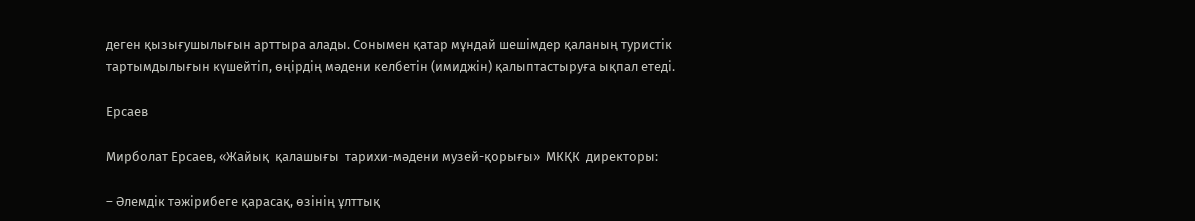деген қызығушылығын арттыра алады. Сонымен қатар мұндай шешімдер қаланың туристік тартымдылығын күшейтіп, өңірдің мәдени келбетін (имиджін) қалыптастыруға ықпал етеді.

Ерсаев

Мирболат Ерсаев, «Жайық  қалашығы  тарихи-мәдени музей-қорығы»  МКҚК  директоры:

– Әлемдік тәжірибеге қарасақ, өзінің ұлттық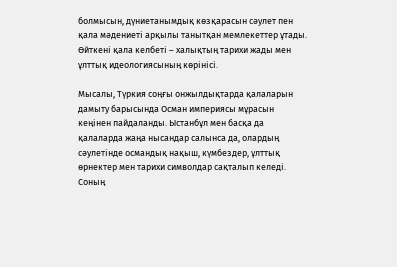болмысын, дүниетанымдық көзқарасын сәулет пен қала мәдениеті арқылы танытқан мемлекеттер ұтады. Өйткені қала келбеті – халықтың тарихи жады мен ұлттық идеологиясының көрінісі.

Мысалы, Түркия соңғы онжылдықтарда қалаларын дамыту барысында Осман империясы мұрасын кеңінен пайдаланды. Ыстанбұл мен басқа да қалаларда жаңа нысандар салынса да, олардың сәулетінде османдық нақыш, күмбездер, ұлттық өрнектер мен тарихи символдар сақталып келеді. Соның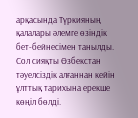арқасында Түркияның қалалары әлемге өзіндік бет-бейнесімен танылды. Сол сияқты Өзбекстан тәуелсіздік алғаннан кейін ұлттық тарихына ерекше көңіл бөлді.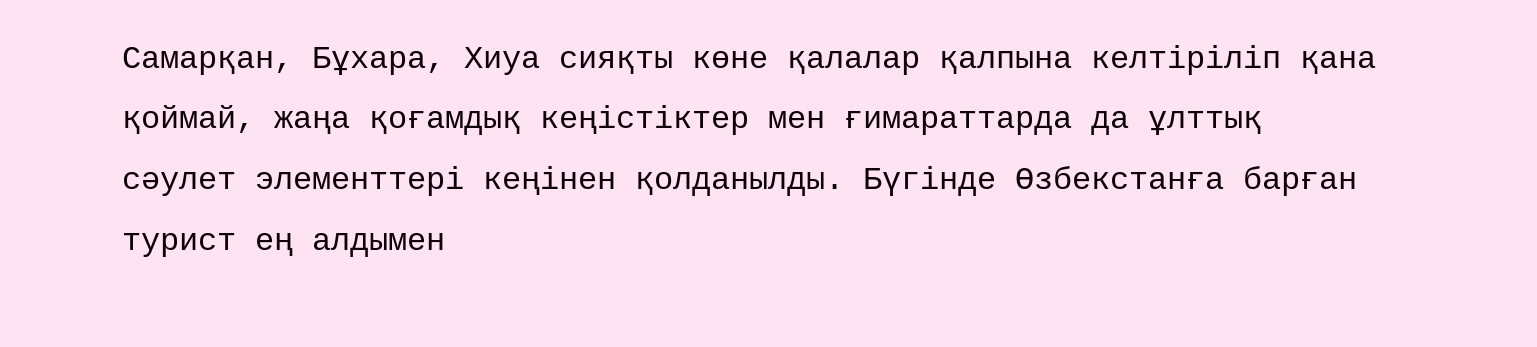Самарқан, Бұхара, Хиуа сияқты көне қалалар қалпына келтіріліп қана қоймай, жаңа қоғамдық кеңістіктер мен ғимараттарда да ұлттық сәулет элементтері кеңінен қолданылды. Бүгінде Өзбекстанға барған турист ең алдымен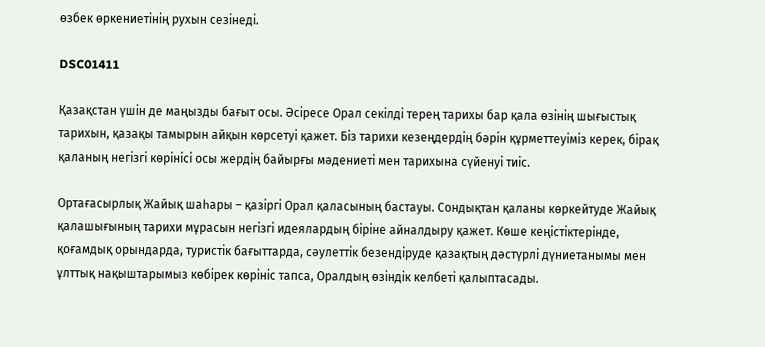өзбек өркениетінің рухын сезінеді.

DSC01411

Қазақстан үшін де маңызды бағыт осы. Әсіресе Орал секілді терең тарихы бар қала өзінің шығыстық тарихын, қазақы тамырын айқын көрсетуі қажет. Біз тарихи кезеңдердің бәрін құрметтеуіміз керек, бірақ қаланың негізгі көрінісі осы жердің байырғы мәдениеті мен тарихына сүйенуі тиіс.

Ортағасырлық Жайық шаһары – қазіргі Орал қаласының бастауы. Сондықтан қаланы көркейтуде Жайық қалашығының тарихи мұрасын негізгі идеялардың біріне айналдыру қажет. Көше кеңістіктерінде, қоғамдық орындарда, туристік бағыттарда, сәулеттік безендіруде қазақтың дәстүрлі дүниетанымы мен ұлттық нақыштарымыз көбірек көрініс тапса, Оралдың өзіндік келбеті қалыптасады.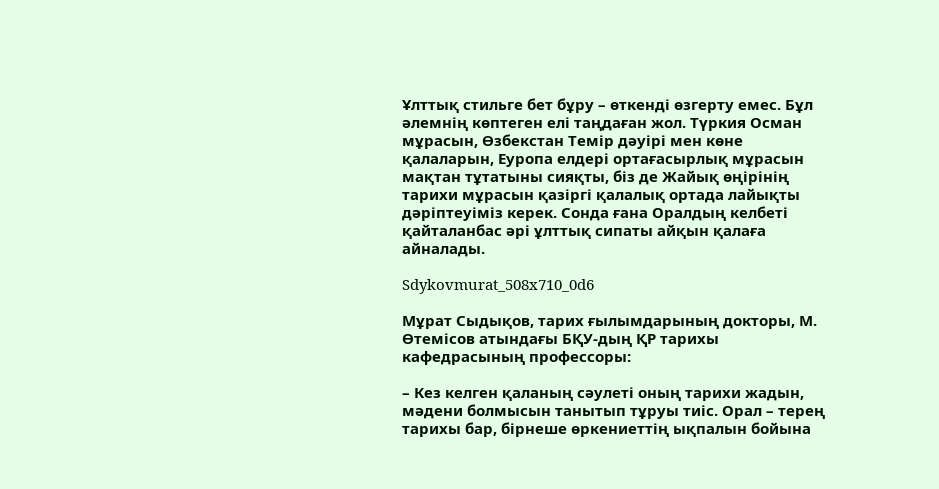Ұлттық стильге бет бұру – өткенді өзгерту емес. Бұл әлемнің көптеген елі таңдаған жол. Түркия Осман мұрасын, Өзбекстан Темір дәуірі мен көне қалаларын, Еуропа елдері ортағасырлық мұрасын мақтан тұтатыны сияқты, біз де Жайық өңірінің тарихи мұрасын қазіргі қалалық ортада лайықты дәріптеуіміз керек. Сонда ғана Оралдың келбеті қайталанбас әрі ұлттық сипаты айқын қалаға  айналады.

Sdykovmurat_508x710_0d6

Мұрат Сыдықов, тарих ғылымдарының докторы, М.  Өтемісов атындағы БҚУ-дың ҚР тарихы кафедрасының профессоры:

– Кез келген қаланың сәулеті оның тарихи жадын, мәдени болмысын танытып тұруы тиіс. Орал – терең тарихы бар, бірнеше өркениеттің ықпалын бойына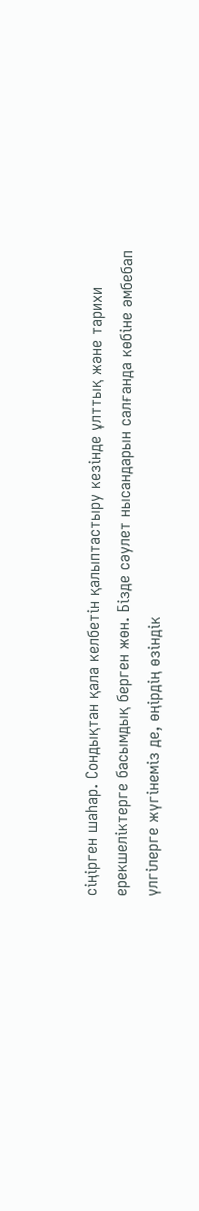сіңірген шаһар. Сондықтан қала келбетін қалыптастыру кезінде ұлттық және тарихи ерекшеліктерге басымдық берген жөн. Бізде сәулет нысандарын салғанда көбіне әмбебап үлгілерге жүгінеміз де, өңірдің өзіндік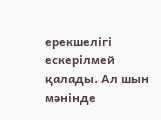ерекшелігі ескерілмей қалады. Ал шын мәнінде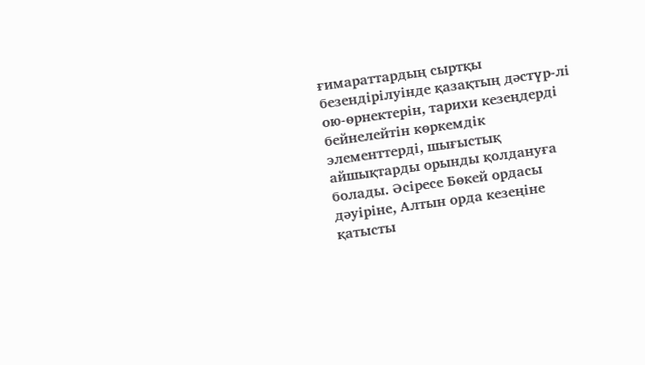ғимараттардың сыртқы безендірілуінде қазақтың дәстүр-лі ою-өрнектерін, тарихи кезеңдерді бейнелейтін көркемдік элементтерді, шығыстық айшықтарды орынды қолдануға болады. Әсіресе Бөкей ордасы дәуіріне, Алтын орда кезеңіне қатысты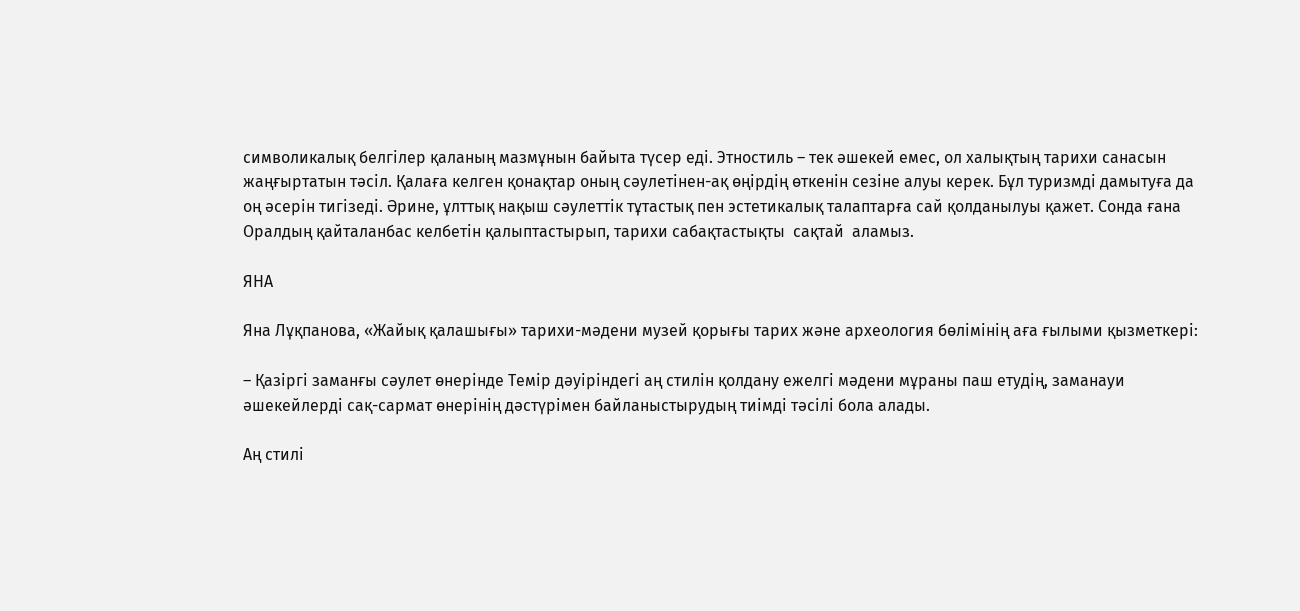символикалық белгілер қаланың мазмұнын байыта түсер еді. Этностиль – тек әшекей емес, ол халықтың тарихи санасын жаңғыртатын тәсіл. Қалаға келген қонақтар оның сәулетінен-ақ өңірдің өткенін сезіне алуы керек. Бұл туризмді дамытуға да оң әсерін тигізеді. Әрине, ұлттық нақыш сәулеттік тұтастық пен эстетикалық талаптарға сай қолданылуы қажет. Сонда ғана Оралдың қайталанбас келбетін қалыптастырып, тарихи сабақтастықты  сақтай  аламыз.

ЯНА

Яна Лұқпанова, «Жайық қалашығы» тарихи-мәдени музей қорығы тарих және археология бөлімінің аға ғылыми қызметкері:

– Қазіргі заманғы сәулет өнерінде Темір дәуіріндегі аң стилін қолдану ежелгі мәдени мұраны паш етудің, заманауи әшекейлерді сақ-сармат өнерінің дәстүрімен байланыстырудың тиімді тәсілі бола алады.

Аң стилі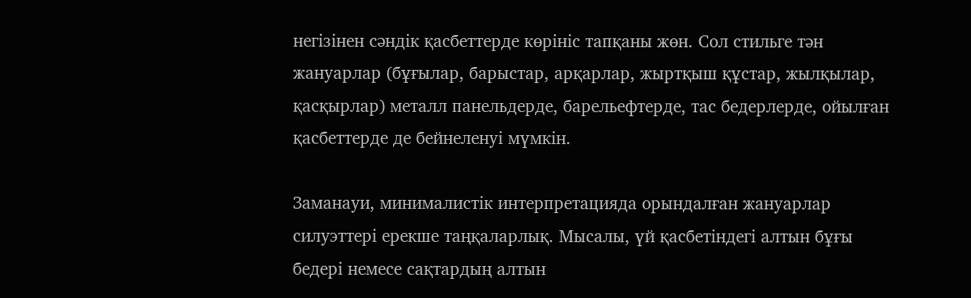негізінен сәндік қасбеттерде көрініс тапқаны жөн. Сол стильге тән жануарлар (бұғылар, барыстар, арқарлар, жыртқыш құстар, жылқылар, қасқырлар) металл панельдерде, барельефтерде, тас бедерлерде, ойылған қасбеттерде де бейнеленуі мүмкін.

Заманауи, минималистік интерпретацияда орындалған жануарлар силуэттері ерекше таңқаларлық. Мысалы, үй қасбетіндегі алтын бұғы бедері немесе сақтардың алтын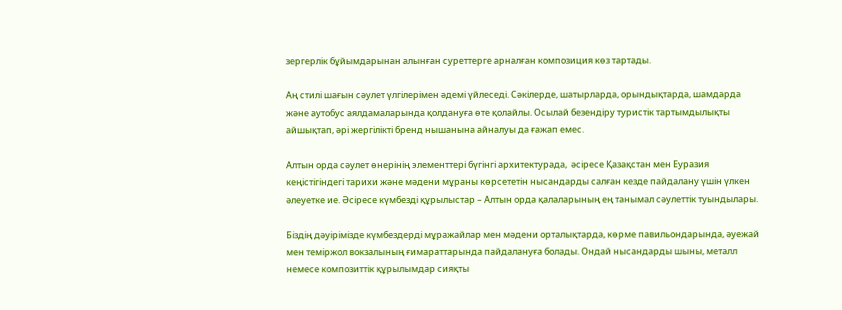зергерлік бұйымдарынан алынған суреттерге арналған композиция көз тартады.

Аң стилі шағын сәулет үлгілерімен әдемі үйлеседі. Сәкілерде, шатырларда, орындықтарда, шамдарда және аутобус аялдамаларында қолдануға өте қолайлы. Осылай безендіру туристік тартымдылықты айшықтап, әрі жергілікті бренд нышанына айналуы да ғажап емес.

Алтын орда сәулет өнерінің элементтері бүгінгі архитектурада,  әсіресе Қазақстан мен Еуразия кеңістігіндегі тарихи және мәдени мұраны көрсететін нысандарды салған кезде пайдалану үшін үлкен әлеуетке ие. Әсіресе күмбезді құрылыстар – Алтын орда қалаларының ең танымал сәулеттік туындылары.

Біздің дәуірімізде күмбездерді мұражайлар мен мәдени орталықтарда, көрме павильондарында, әуежай мен теміржол вокзалының ғимараттарында пайдалануға болады. Ондай нысандарды шыны, металл немесе композиттік құрылымдар сияқты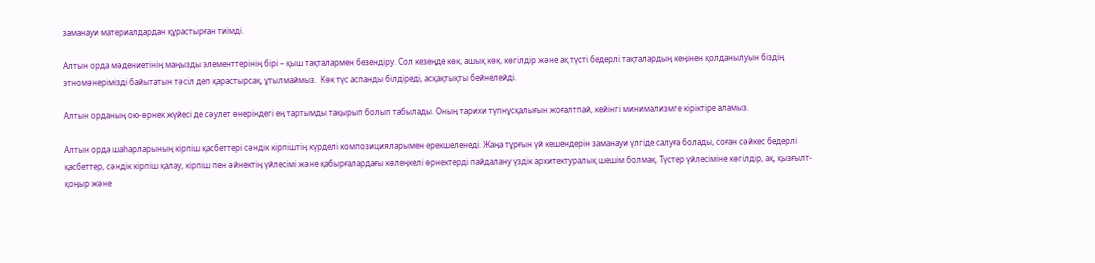заманауи материалдардан құрастырған тиімді.

Алтын орда мәдениетінің маңызды элементтерінің бірі – қыш тақталармен безендіру. Сол кезеңде көк, ашық көк, көгілдір және ақ түсті бедерлі тақталардың кеңінен қолданылуын біздің этномәнерімізді байытатын тәсіл деп қарастырсақ, ұтылмаймыз.  Көк түс аспанды білдіреді, асқақтықты бейнелейді.

Алтын орданың ою-өрнек жүйесі де сәулет өнеріндегі ең тартымды тақырып болып табылады. Оның тарихи түпнұсқалығын жоғалтпай, кейінгі минимализмге кіріктіре аламыз.

Алтын орда шаһарларының кірпіш қасбеттері сәндік кірпіштің күрделі композицияларымен ерекшеленеді. Жаңа тұрғын үй кешендерін заманауи үлгіде салуға болады, соған сәйкес бедерлі қасбеттер, сәндік кірпіш қалау, кірпіш пен әйнектің үйлесімі және қабырғалардағы көлеңкелі өрнектерді пайдалану үздік архитектуралық шешім болмақ. Түстер үйлесіміне көгілдір, ақ, қызғылт-қоңыр және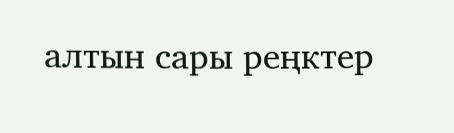алтын сары реңктер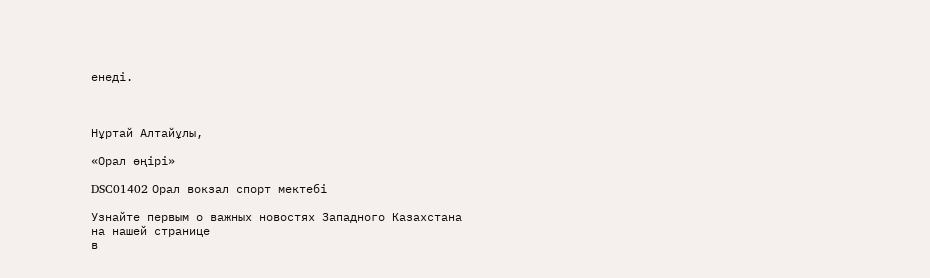енеді.



Нұртай Алтайұлы,

«Орал өңірі»

DSC01402 Орал вокзал спорт мектебі

Узнайте первым о важных новостях Западного Казахстана на нашей странице
в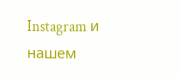Instagram и нашем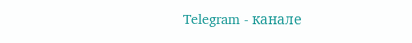Telegram - канале